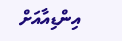އިންޑިއާއަށް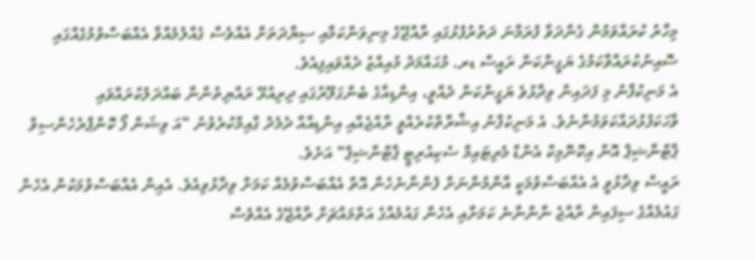މިހާރު ކުރައްވަމުން ގެންދަވާ ފުރަމާނަ ދަތުރުފުޅުގައި ރާއްޖޭގެ މިނިވަންކަމާއި ސިޔާދަތަށް އެއްވެސް ގެއްލުމެއްވާ އެއްބަސްވުމުގެއްގައި ސޮއިނުކުރައްވާކަމުގެ ޔަގީންކަން ރައީސް ޑރ. މުޙައްމަދު މުއިއްޒު ދެއްވައިފިއެވެ.
އެ މަނިކުފާނު މި ފަދައިން ވިދާޅުވެ ޔަގީންކަން ދެއްވީ، އިންޑިއާގެ ބެންގަލޫރުގައި ދިރިއުޅޭ ރައްޔިތުންނާ ބައްދަލުކުރައްވައި ވާހަކަފުޅުދައްކަވަމުންނެވެ. އެ މަނިކުފާނު އިޝާރާތްކުރެއްވީ ރާއްޖެއާއި އިންޑިއާއާ ދެމެދު ގާއިމްކުރެވުނު "އަ ވިޝަން ފޯ ކޮންޕްރެހެންސިވް ޕާޓްނާޝިޕް އޮން އިކޮނޮމިކް އެންޑް މެރިޓައިމް ސެކިއުރިޓީ ޕާޓްނާޝިޕް" އަށެވެ.
ރައީސް ވިދާޅުވީ އެ އެއްބަސްވުމަކީ އާންމުންނަށް ފެންނާނެހެން އޮތް އެއްބަސްވުމެއް ކަމަށް ވިދާޅުވިއެވެ. އެއިން އެއްބަސްވުމަކުން އެހެން ގައުމެއްގެ ސިފައިން ރާއްޖެ ނާންނާނެ ކަމަށާއި އެހެން ގައުމެއްގެ އަތްމައްޗަށް ރާއްޖޭގެ އެއްވެސް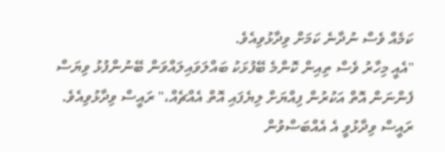ކަމެއް ވެސް ނުދާނެ ކަމަށް ވިދާޅުވިއެވެ.
"އެއީ މިހާރު ވެސް ތިއިން ކޮންމެ ބޭފުޅަކު ބައްލަވައިލައްވަން ބޭނުންފުޅު ވިޔަސް ފެންނަން އޮތް އަކުރުން ފިއްޔަށް ލިޔެފައި އޮތް އެއްޗެއް،" ރައީސް ވިދާޅުވިއެވެ.
ރައީސް ވިދާޅުވީ އެ އެއްބަސްވުން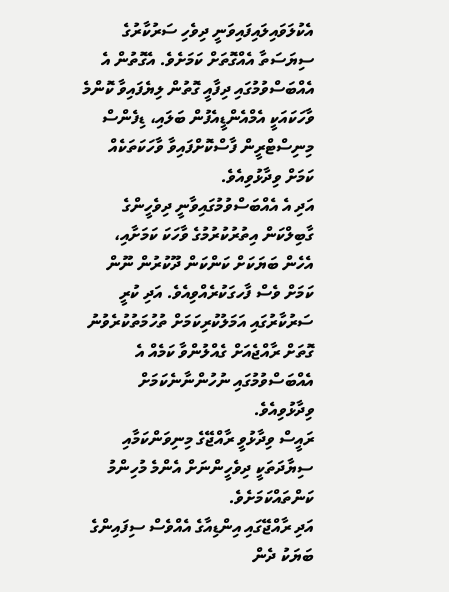އެކުލަވައިލައިފައިވަނީ ދިވެހި ސަރުކާރުގެ ސިޔަސަތާ އެއްގޮތަށް ކަމަށެވެ. އެގޮތުން އެ އެއްބަސްވުމުގައި ދިފާއީ ގޮތުން ލިޔެފައިވާ ކޮންމެ ވާހަކައަކީ އެމްއެންޑީއެފުން ބަލައި، ޑިފެންސް މިނިސްޓްރީން ފާސްކޮށްފައިވާ ވާހަކަތަކެއް ކަމަށް ވިދާޅުވިއެވެ.
އަދި އެ އެއްބަސްވުމުގައިވާނީ ދިވެހީންގެ ގާބިލްކަން އިތުރުކުރުމުގެ ވާހަކަ ކަމަށާއި، އެހެން ބަޔަކަށް ކަންކަން ދޫކުރުން ނޫން ކަމަށް ވެސް ފާހގަކުރެއްވިއެވެ. އަދި ކުރީ ސަރުކާރުގައި އަމަލުކުރިކަމަށް ތުހުމަތުކުރެވުނު ގޮތަށް ރާއްޖެއަށް ގެއްލުންވާ ކަމެއް އެ އެއްބަސްވުމުގައި ނުހުންނާނެކަމަށް ވިދާޅުވިއެވެ.
ރައީސް ވިދާޅުވީ ރާއްޖޭގެ މިނިވަންކަމާއި ސިޔާދަތަކީ ދިވެހީންނަށް އެންމެ މުހިންމު ކަންތައްކަމަށެވެ.
އަދި ރާއްޖޭގައި އިންޑިއާގެ އެއްވެސް ސިފައިންގެ ބަޔަކު ދެން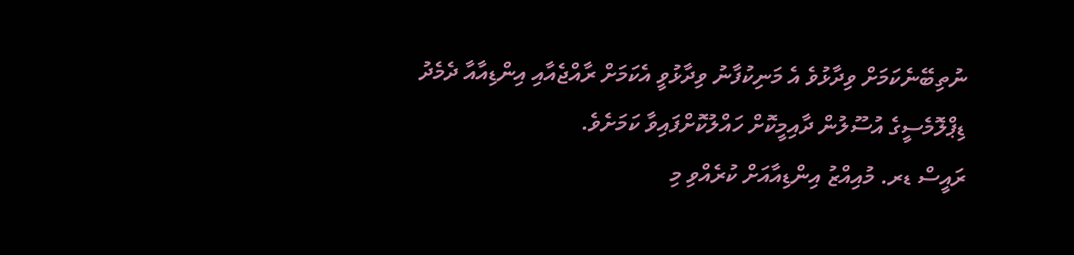ނުތިބޭނެކަމަށް ވިދާޅުވެ އެ މަނިކުފާނު ވިދާޅުވީ އެކަމަށް ރާއްޖެއާއި އިންޑިއާއާ ދެމެދު ޑިޕްލޮމެސީގެ އުސޫލުން ދާއިމީކޮށް ހައްލުކޮށްފައިވާ ކަމަށެވެ.
ރައީސް ޑރ. މުއިއްޒު އިންޑިއާއަށް ކުރެއްވި މި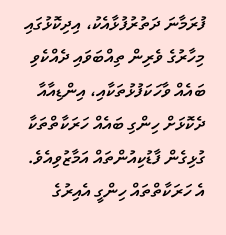ފުރަމާނަ ދަތުރުފުޅާއެކު، އިދިކޮޅުގައި މިހާރުގެ ވެރިން ތިއްބަވައި ދެއްކެވި ބައެއް ވާހަކަފުޅުތަކާއި، އިންޑިއާއާ ދެކޮޅަށް ހިންގި ބައެއް ހަރަކާތްތަކާ ގުޅިގެން ފާޑުކިއުންތައް އަމާޒުވިއެވެ.
އެ ހަރަކާތްތައް ހިންގީ އެއިރުގެ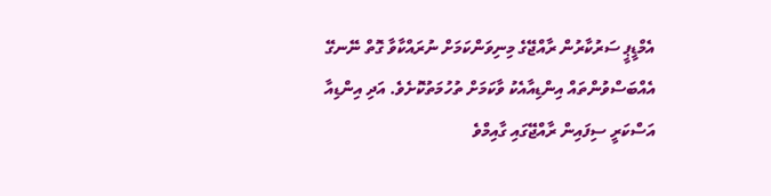އެމްޑީޕީ ސަރުކާރުން ރާއްޖޭގެ މިނިވަންކަމަށް ނުރައްކާވާ ގޮތް ނޭނގޭ އެއްބަސްވުންތައް އިންޑިއާއެކު ވާކަމަށް ތުހުމަތުކޮށެވެ. އަދި އިންޑިއާ އަސްކަރީ ސިފައިން ރާއްޖޭގައި ގާއިމްވެ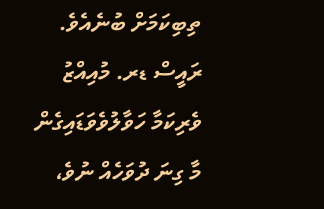ތިބިކަމަށް ބުނެއެވެ.
ރައީސް ޑރ. މުއިއްޒު ވެރިކަމާ ހަވާލުވެވަޑައިގެން މާ ގިނަ ދުވަހެއް ނުވެ،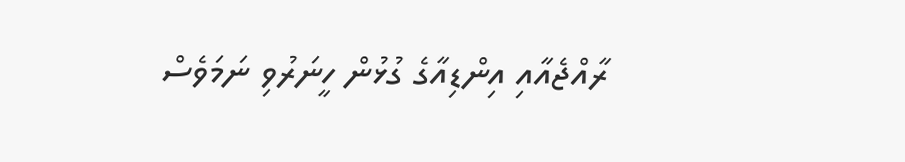ރާއްޖެއާއި އިންޑިއާގެ ގުޅުން ހީނަރުވި ނަމަވެސް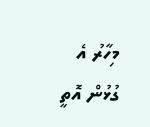މިހާރު އެ ގުޅުން އޮތީ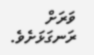ވަރަށް ރަނގަޅަށެވެ.